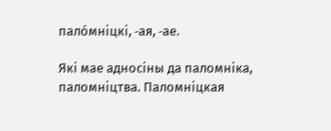пало́мніцкі, ‑ая, ‑ае.

Які мае адносіны да паломніка, паломніцтва. Паломніцкая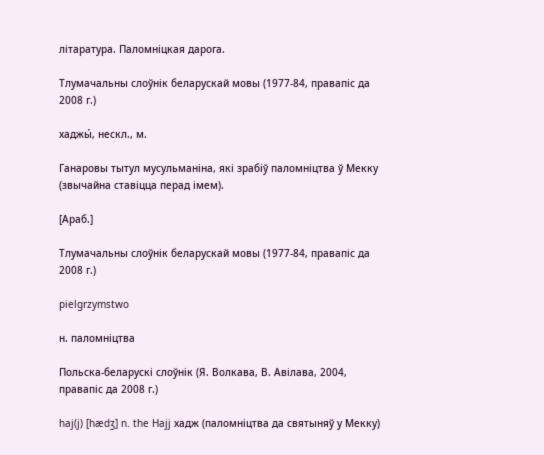літаратура. Паломніцкая дарога.

Тлумачальны слоўнік беларускай мовы (1977-84, правапіс да 2008 г.)

хаджы́, нескл., м.

Ганаровы тытул мусульманіна, які зрабіў паломніцтва ў Мекку (звычайна ставіцца перад імем).

[Араб.]

Тлумачальны слоўнік беларускай мовы (1977-84, правапіс да 2008 г.)

pielgrzymstwo

н. паломніцтва

Польска-беларускі слоўнік (Я. Волкава, В. Авілава, 2004, правапіс да 2008 г.)

haj(j) [hædʒ] n. the Hajj хадж (паломніцтва да святыняў у Мекку)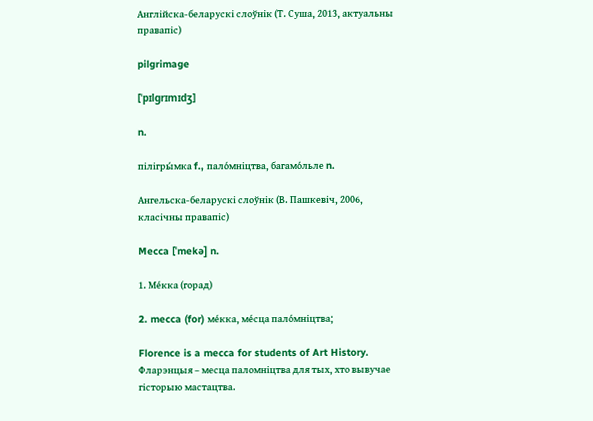Англійска-беларускі слоўнік (Т. Суша, 2013, актуальны правапіс)

pilgrimage

[ˈpɪlgrɪmɪdʒ]

n.

пілігры́мка f., пало́мніцтва, багамо́льле n.

Ангельска-беларускі слоўнік (В. Пашкевіч, 2006, класічны правапіс)

Mecca [ˈmekə] n.

1. Ме́кка (горад)

2. mecca (for) ме́кка, ме́сца пало́мніцтва;

Florence is a mecca for students of Art History. Фларэнцыя – месца паломніцтва для тых, хто вывучае гісторыю мастацтва.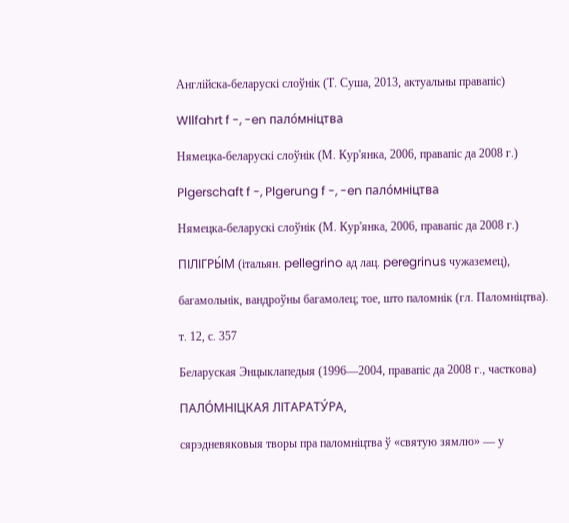Англійска-беларускі слоўнік (Т. Суша, 2013, актуальны правапіс)

Wllfahrt f -, -en пало́мніцтва

Нямецка-беларускі слоўнік (М. Кур'янка, 2006, правапіс да 2008 г.)

Plgerschaft f -, Plgerung f -, -en пало́мніцтва

Нямецка-беларускі слоўнік (М. Кур'янка, 2006, правапіс да 2008 г.)

ПІЛІГРЫ́М (італьян. pellegrino ад лац. peregrinus чужаземец),

багамольнік, вандроўны багамолец; тое, што паломнік (гл. Паломніцтва).

т. 12, с. 357

Беларуская Энцыклапедыя (1996—2004, правапіс да 2008 г., часткова)

ПАЛО́МНІЦКАЯ ЛІТАРАТУ́РА,

сярэдневяковыя творы пра паломніцтва ў «святую зямлю» — у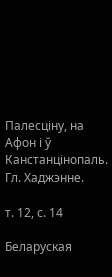Палесціну, на Афон і ў Канстанцінопаль. Гл. Хаджэнне.

т. 12, с. 14

Беларуская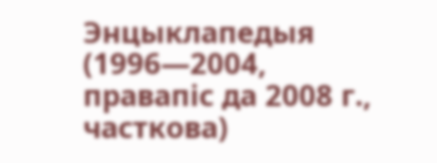Энцыклапедыя (1996—2004, правапіс да 2008 г., часткова)